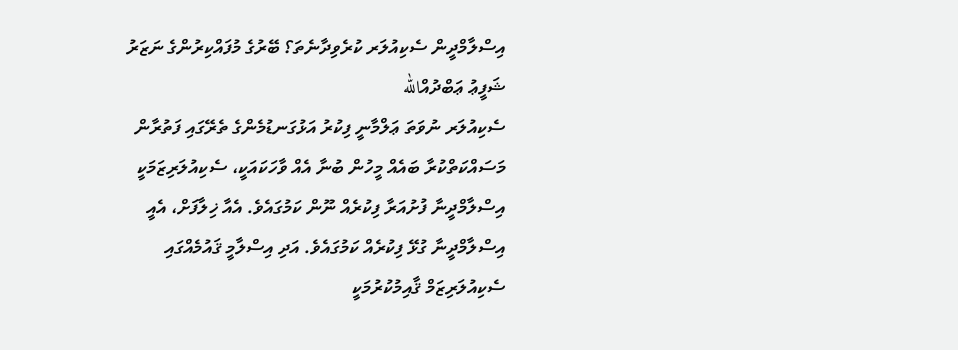އިސްލާމްދީން ސެކިއުލަރ ކުރެވިދާނެތަ؟ ބޭރުގެ މުފައްކިރުންގެ ނަޒަރު
ޝަފީޢު ޢަބްދުއްالله
ސެކިއުލަރ ނުވަތަ ޢަލްމާނީ ފިކުރު އަޅުގަނޑުމެންގެ ތެރޭގައި ފަތުރާން މަސައްކަތްކުރާ ބައެއް މީހުން ބުނާ އެއް ވާހަކައަކީ، ސެކިއުލަރިޒަމަކީ އިސްލާމްދީނާ ފުށުއަރާ ފިކުރެއް ނޫން ކަމުގައެވެ. އެއާ ޚިލާފަށް، އެއީ އިސްލާމްދީނާ ގުޅޭ ފިކުރެއް ކަމުގައެވެ. އަދި އިސްލާމީ ޤައުމެއްގައި ސެކިއުލަރިޒަމް ޤާއިމުކުރުމަކީ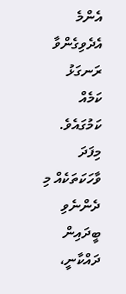އެންމެ އެދެވިގެންވާ ރަނގަޅު ކަމެއް ކަމުގައެވެ. މިފަދަ ވާހަކަތަކެއް މި ދެންނެވި ބީދައިން ދައްކާނީ،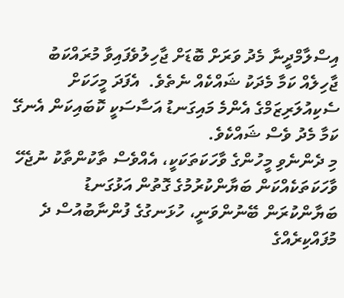އިސްލާމްދީނާ މެދު ވަރަށް ބޮޑަށް ޖާހިލުވެފައިވާ މުރައްކަބު ޖާހިލެއް ކަމާ މެދަކު ޝައްކެއް ނެތެވެ.  އެފަދަ މީހަކަށް ސެކިއުލަރިޒަމްގެ އެންމެ މައިގަނޑު އަސާސަކީ ކޮބައިކަން އެނގޭ ކަމާ މެދު ވެސް ޝައްކެވެ.
މި ދެންނެވި މީހުންގެ ވާހަކަތަކަކީ، އެއްވެސް ތާކުންތާކު ނުޖެހޭ ވާހަކަތަކެއްކަން ބަޔާންކުރުމުގެ ގޮތުން އަޅުގަނޑު ބަޔާންކުރަން ބޭނުންވަނީ، ހުޅަނގުގެ ފުންނާބުއުސް ދެ މުފައްކިރެއްގެ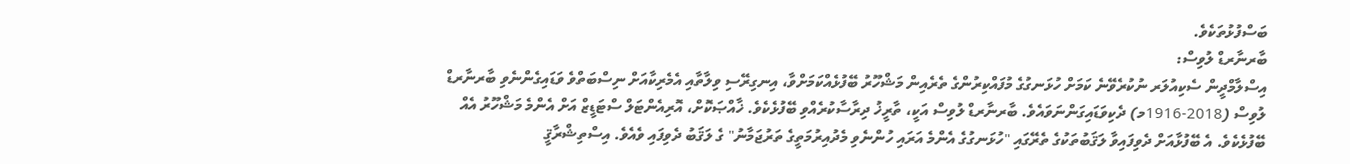ބަސްފުޅުތަކެވެ.
ބާރނާރޑް ލުވިސް:
އިސްލާމްދީން ސެކިއުލަރ ނުކުރެވޭނެ ކަމަށް ހުޅަނގުގެ މުފައްކިރުންގެ ތެރެއިން މަޝްހޫރު ބޭފުޅެއްކަމަށްވާ، އިނގިރޭސި ވިލާތާއި އެމެރިކާއަށް ނިސްބަތްވެ ވަޑައިގެންނެވި ބާރނާރޑް ލުވިސް (2018-1916މ) ދެކިވަޑައިގަންނަވައެވެ. ބާރނާރޑް ލުވިސް އަކީ، ތާރީޚު ދިރާސާކުރެއްވި ބޭފުޅެކެވެ. ޚާއްޞަކޮށް، އޮރިއެންޓަލް ސްޓަޑީޒް އަށް އެންމެ މަޝްހޫރު އެއް ބޭފުޅެކެވެ. އެ ބޭފުޅާއަށް ދެވިފައިވާ ލަޤަބުތަކުގެ ތެރޭގައި "ހުޅަނގުގެ އެންމެ އަރައި ހުންނެވި މެދުއިރުމަތީގެ ތަރުޖަމާނު" ގެ ލަޤަބު ދެވިފައި ވެއެވެ. އިސްތިޝްރާޤީ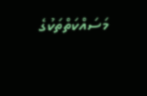މަސައްކަތްތަކުގެ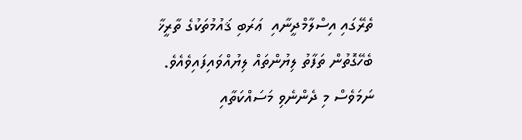ތެރޭގައި އިސްލާމްދީނާއި  ޢަރަބި ޤައުމުތަކުގެ ތާރީޚާ ބެހޭގޮތުން ތަފާތު ލިޔުންތައް ލިޔުއްވައިފައިވެއެވެ. ނަމަވެސް މި ދެންނެވި މަސައްކަތާއި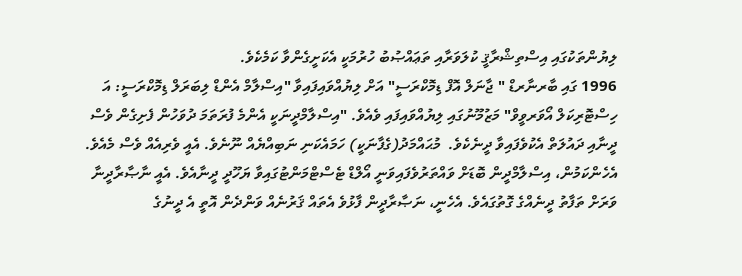ލިޔުންތަކުގައި އިސްތިޝްރާޤީ ކުލަވަރާއި ތަޢައްޞުބު ހުރުމަކީ އެކަށީގެންވާ ކަމެކެވެ.
1996 ގައި ބާރނާރޑް " ޖާނަލް އޮފް ޑިމޮކްރަސީ" އަށް ލިޔުއްވައިފައިވާ "އިސްލާމް އެންޑް ލިބަރަލް ޑިމޮކްރަސީ: އަ ހިސްޓޮރިކަލް އޯވަރވީވް" މަޒުމޫނުގައި ލިޔުއްވައިފައި ވެއެވެ. "އިސްލާމްދީނަކީ އެންމެ ފުރަތަމަ ދުވަހުން ފެށިގެން ވެސް ދީނާއި ދައުލަތް އެކުވެފައިވާ ދީނެކެވެ.  މުޙައްމަދު(ގެފާނަކީ) ހަމައެކަނި ނަބިއްޔެއް ނޫނެވެ. އެއީ ވެރިއެއް ވެސް މެއެވެ. އެހެންކަމުން، އިސްލާމްދީން ބޮޑަށް ވައްތަރުވެފައިވަނީ އޯލްޑް ޓެސްޓްމަންޓުގައިވާ ޔަހޫދީ ދީނާއެވެ. އެއީ ނާޞާރާދީނާ ވަރަށް ތަފާތު ދީނެއްގެ ގޮތުގައެވެ. އެހެނީ، ނަޞާރާދީން ފާޅުވެ އެތައް ޤަރުނެއް ވަންދެން އޮތީ އެ ދީނުގެ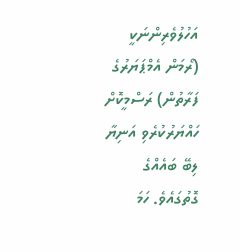އަހުލުވެރިންނަކީ (ރޯމަން އެމްޕަޔަރުގެ ފަރާތުން) ރަސްމީކޮށް ހައްޔަރުކުރެވި އަނިޔާ ލިބޭ ބައެއްގެ ގޮތުގައެވެ. ހަމަ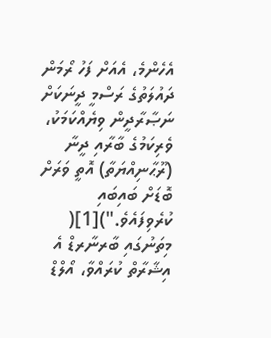އެހެންމެ، އެއަށް ފަހު ރޯމަން ދައުލަތުގެ ރަސްމީ ދީނަކަށް ނަޞާރާދީން ވިޔެއްކަމަކު، ވެރިކަމުގެ ބާރާއި ދީނާ (ރޫޙާނިއްޔަތާ) އޮތީ ވަރަށް ބޮޑަށް ބައިބައި ކުރެވިފައެވެ.")[1](
މިތަނުގައި ބާރނާރޑް އެ އިޝާރާތް ކުރައްވާ، އޯލްޑް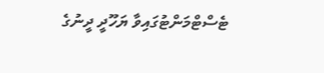ޓެސްޓްމަންޓުގައިވާ ޔަހޫދީ ދީނުގެ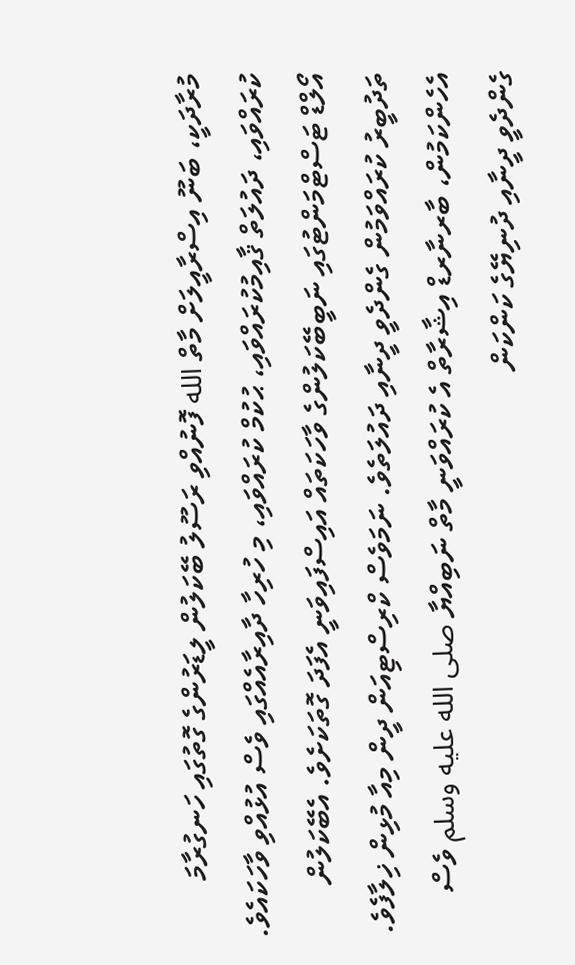މުރާދަކީ، ބަނޫ އިސްރާއީލަށް މާތް الله ފޮނުއްވި ރަސޫލު ބޭކަލުން ލީޑަރުންގެ ގޮތުގައި ހަނގުރާމަ ކުރައްވައި، ދައުލަތް ޤާއިމުކުރައްވައި، ޙުކުމް ކުރައްވައި، މި ހުރިހާ ދާއިރާއެއްގައި ވެސް އުޅުއްވި ވާހަކައެވެ. އޯލްޑް ޓަސްޓްމަންޓުގައި ނަބީބޭކަލުންގެ ވާހަކަތައް އައިސްފައިވަނީ އެފަދަ ގޮތަކަށެވެ. އެބޭކަލުން ތަދުބީރު ކުރައްވަމުން ގެންދެވީ ދީނާއި ދައުލަތެވެ. ނަމަވެސް ކްރިސްޓިއަން ދީން މިއާ މުޅިން ޚިލާފެވެ. އެހެންކަމުން، ބާރނާރޑް އިޝާރާތް އެ ކުރައްވަނީ މާތް ނަބިއްޔާ صلى الله عليه وسلم ވެސް ގެންދެވީ ދީނާއި ދުނިޔޭގެ ކަންކަން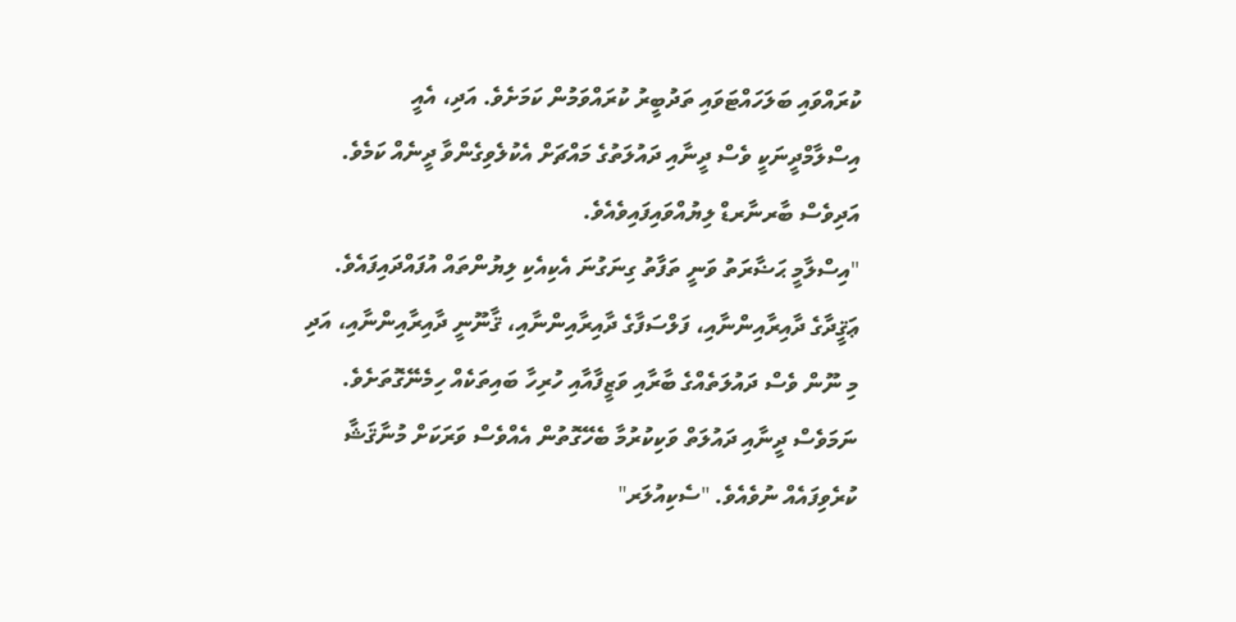ކުރައްވައި ބަލަހައްޓަވައި ތަދުބީރު ކުރައްވަމުން ކަމަށެވެ. އަދި، އެއީ އިސްލާމްދީނަކީ ވެސް ދީނާއި ދައުލަތުގެ މައްޗަށް އެކުލެވިގެންވާ ދީނެއް ކަމެވެ.
އަދިވެސް ބާރނާރޑް ލިޔުއްވައިފައިވެއެވެ.
"އިސްލާމީ ޙަޟާރަތު ވަނީ ތަފާތު ގިނަގުނަ އެކިއެކި ލިޔުންތައް އުފައްދައިފައެވެ. ޢަޤީދާގެ ދާއިރާއިންނާއި، ފަލްސަފާގެ ދާއިރާއިންނާއި، ޤާނޫނީ ދާއިރާއިންނާއި، އަދި މި ނޫން ވެސް ދައުލަތެއްގެ ބާރާއި ވަޒީފާއާއި ހުރިހާ ބައިތަކެއް ހިމެނޭގޮތަށެވެ. ނަމަވެސް ދީނާއި ދައުލަތް ވަކިކުރުމާ ބެހޭގޮތުން އެއްވެސް ވަރަކަށް މުނާޤަޝާ ކުރެވިފައެއް ނުވެއެވެ. "ސެކިއުލަރ"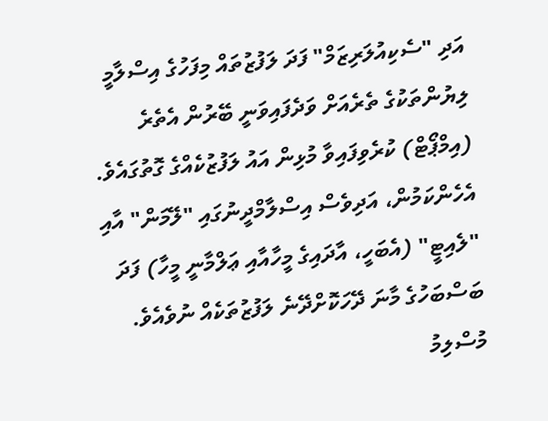އަދި "ސެކިއުލަރިޒަމް" ފަދަ ލަފުޒުތައް މިފަހުގެ އިސްލާމީ ލިޔުންތަކުގެ ތެރެއަށް ވަދެފައިވަނީ ބޭރުން އެތެރެ (އިމްޕޯޓް) ކުރެވިފައިވާ މުޅިން އައު ލަފުޒުކެއްގެ ގޮތުގައެވެ. އެހެންކަމުން، އަދިވެސް އިސްލާމްދީނުގައި "ލޭމަން" އާއި "ލެއިޓީ" (އެބަހީ، އާދައިގެ މީހާއާއި ޢަލްމާނީ މީހާ) ފަދަ ބަސްބަހުގެ މާނަ ދޭހަކޮށްދޭނެ ލަފުޒުތަކެއް ނުވެއެވެ. މުސްލިމު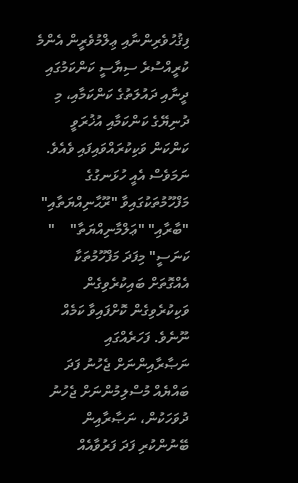ފިޤުހުވެރިންނާއި ޢިލްމުވެރީން އެންމެ ކުރީއްސުރެ ސިޔާސީ ކަންކަމުގައި ދީނާއި ދައުލަތުގެ ކަންކަމާއި، މި ދުނިޔޭގެ ކަންކަމާއި އުޚުރަވީ ކަންކަން ވަކިކުރައްވައިފައި ވެއެވެ. ނަމަވެސް އެއީ ހުޅަނގުގެ މަފްހޫމުތަކުގައިވާ "ރޫޙާނިއްޔަތާއި" "ބާރާއި" "ޢަލްމާނިއްޔަތާ"    " ކަނަސީ" މިފަދަ މަފްހޫމުތަކާ އެއްގޮތަށް ބައިކުރެވިގެން ވަކިކުރެވިގެން ކޮށްފައިވާ ކަމެއް ނޫނެވެ. ފަހަރެއްގައި ނަޞާރާއިންނަށް ޖެހުނު ފަދަ ބައްޔެއް މުސްލިމުންނަށް ޖެހުނު ދުވަހަކުން، ނަޞާރާއިން ބޭނުންކުރި ފަދަ ފަރުވާއެއް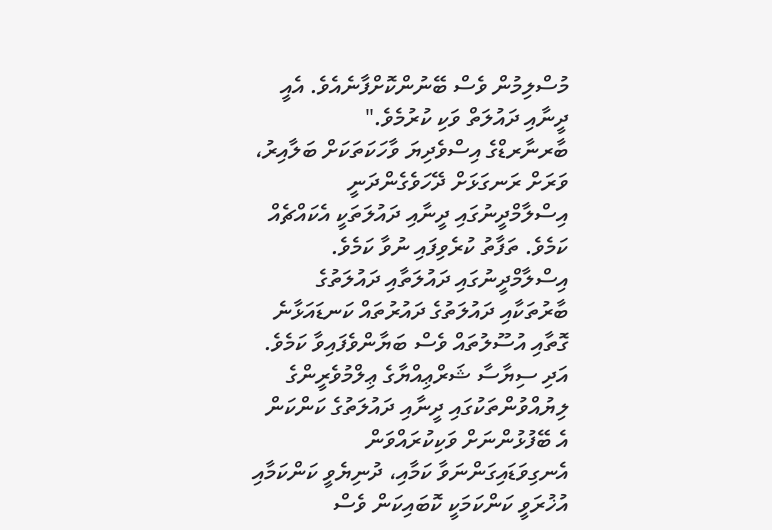މުސްލިމުން ވެސް ބޭނުންކޮށްފާނެއެވެ. އެއީ ދީނާއި ދައުލަތް ވަކި ކުރުމެވެ."
ބާރނާރޑްގެ އިސްވެދިޔަ ވާހަކަތަކަށް ބަލާއިރު، ވަރަށް ރަނގަޅަށް ދޭހަވެގެންދަނީ އިސްލާމްދީނުގައި ދީނާއި ދައުލަތަކީ އެކައްޗެއް ކަމެވެ. ތަފާތު ކުރެވިފައި ނުވާ ކަމެވެ. އިސްލާމްދީނުގައި ދައުލަތާއި ދައުލަތުގެ ބާރުތަކާއި ދައުލަތުގެ ދައުރުތައް ކަނޑައަޅާނެ ގޮތާއި އުސޫލުތައް ވެސް ބަޔާންވެފައިވާ ކަމެވެ. އަދި ސިޔާސާ ޝަރްޢިއްޔާގެ ޢިލްމުވެރީންގެ ލިޔުއްވުންތަކުގައި ދީނާއި ދައުލަތުގެ ކަންކަން އެ ބޭފުޅުންނަށް ވަކިކުރައްވަން އެނގިވަޑައިގަންނަވާ ކަމާއި، ދުނިޔެވީ ކަންކަމާއި އުޚުރަވީ ކަންކަމަކީ ކޮބައިކަން ވެސް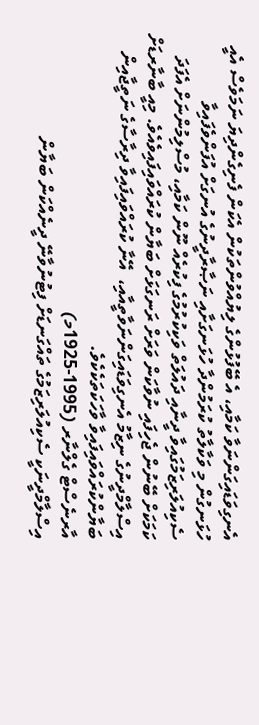އެނގިވަޑައިގަންނަވާ ކަމާއި، އެ ބޭފުޅުންގެ ލިޔުއްވުންތަކުން އެކަން ފެނިގެންދިޔަ ނަމަވެސް އެއީ ހުޅަނގުން މި ވަކާލާތު ކުރަމުންދާ ހުޅަނގަށާއި ނަޞާރާދީނުގެ އުނގަށް އުފަންވެފައިވާ ސެކިއުލަރިޒަމުގައިވާ ދީނާއި ދައުލަތް ވަކިކުރުމުގެ ފިކުރެއް ނޫން ކަމާއި، މުސްލިމުންނަށް އެފަދަ ކަމަކަށް ބޭނުން ޖެހިފައި ނުވާކަން ވަރަށް ރަނގަޅަށް ބަޔާން ކުރައްވައިފައިވެއެވެ. މިއީ ބާނާރޑަށް އިސްލާމްދީނުގެ ނިޒާމު އެނގިވަޑައިގަންނަވާތީއާއި،  އޭނާ ކުރައްވައިފައިވާ ދިރާސާގެ ނަތީޖާއިން ބަޔާންކުރައްވައިފައިވާ ވާހަކަތަކެކެވެ.
އާރނެސްޓް ގެލްނާރ (1995-1925މ)
އިސްލާމްދީނަކީ ސެކިއުލަރިޒަމުގެ ތައްގަނޑަށް ފިޓުނުވާނޭ ދީނެއްކަން ބަޔާން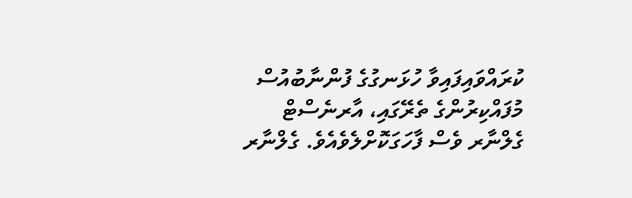ކުރައްވައިފައިވާ ހުޅަނގުގެ ފުންނާބުއުސް މުފައްކިރުންގެ ތެރޭގައި، އާރނެސްޓް ގެލްނާރ ވެސް ފާހަގަކޮށްލެވެއެވެ. ގެލްނާރ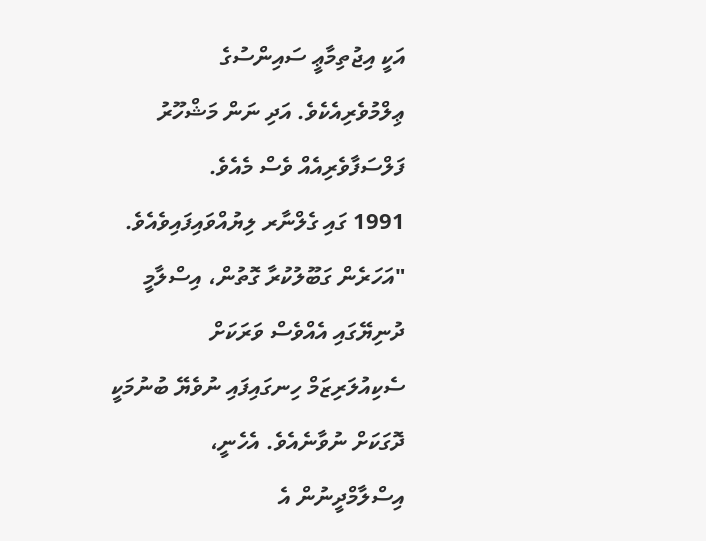އަކީ އިޖުތިމާޢީ ސައިންސުގެ ޢިލްމުވެރިއެކެވެ. އަދި ނަން މަޝްހޫރު ފަލްސަފާވެރިއެއް ވެސް މެއެވެ.
1991 ގައި ގެލްނާރ ލިޔުއްވައިފައިވެއެވެ. "އަހަރެން ގަބޫލުކުރާ ގޮތުން، އިސްލާމީ ދުނިޔޭގައި އެއްވެސް ވަރަކަށް ސެކިއުލަރިޒަމް ހިނގައިފައި ނުވެޔޭ ބުނުމަކީ ދޮގަކަށް ނުވާނެއެވެ. އެހެނީ، އިސްލާމްދީނުން އެ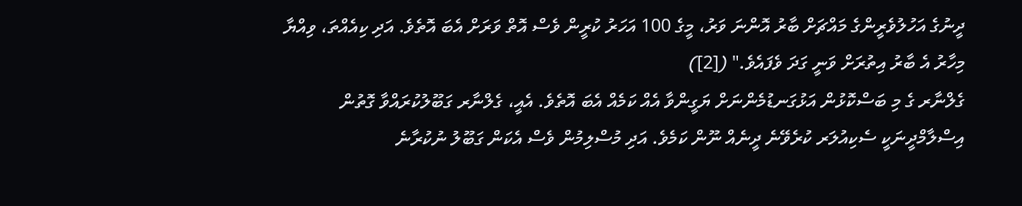ދީނުގެ އަހުލުވެރީންގެ މައްޗަށް ބާރު އޮންނަ ވަރު، މީގެ 100 އަހަރު ކުރީން ވެސް އޮތް ވަރަށް އެބަ އޮތެވެ. އަދި ކިއެއްތަ، ވިއްޔާ މިހާރު އެ ބާރު އިތުރަށް ވަނީ ގަދަ ވެފައެވެ." ([2])
ގެލްނާރ ގެ މި ބަސްކޮޅުން އަޅުގަނޑުމެންނަށް ޔަގީންވާ އެއް ކަމެއް އެބަ އޮތެވެ. އެއީ، ގެލްނާރ ގަބޫލުކުރައްވާ ގޮތުން އިސްލާމްދީނަކީ ސެކިއުލަރ ކުރެވޭނެ ދީނެއް ނޫން ކަމެވެ. އަދި މުސްލިމުން ވެސް އެކަން ގަބޫލު ނުކުރާނެ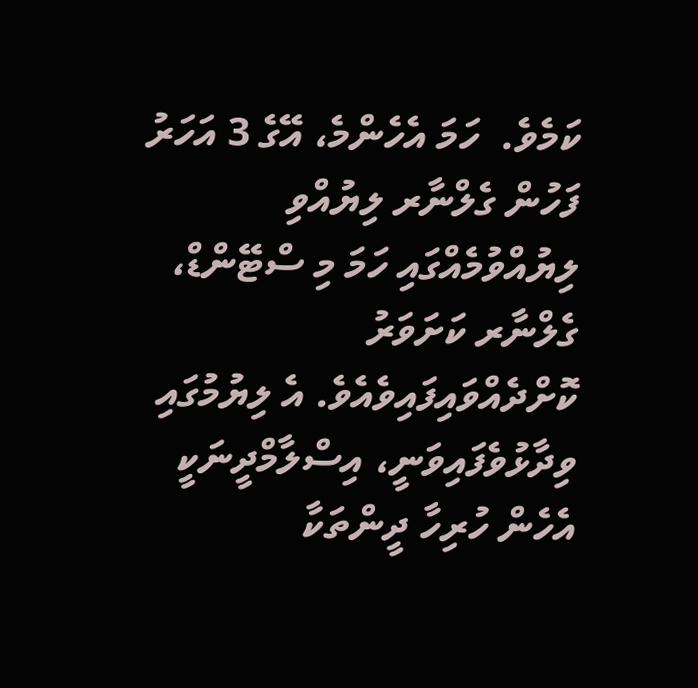ކަމެވެ.  ހަމަ އެހެންމެ، އޭގެ 3 އަހަރު ފަހުން ގެލްނާރ ލިޔުއްވި ލިޔުއްވުމެއްގައި ހަމަ މި ސްޓޭންޑް، ގެލްނާރ ކަށަވަރު ކޮށްދެއްވައިފައިވެއެވެ. އެ ލިޔުމުގައި ވިދާޅުވެފައިވަނީ، އިސްލާމްދީނަކީ އެހެން ހުރިހާ ދީންތަކާ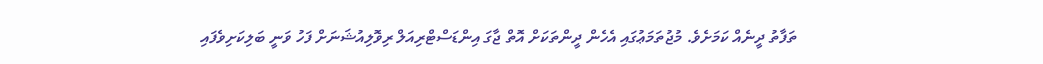ތަފާތު ދީނެއް ކަމަށެވެ. މުޖުތަމަޢުގައި އެހެން ދީންތަކަށް އޮތް ޖާގަ އިންޑަސްޓްރިއަލް ރިވޮލިއުޝަނަށް ފަހު ވަނީ ބަލިކަށިވެފައި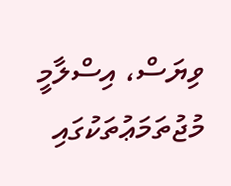ވިޔަސް، އިސްލާމީ މުޖުތަމަޢުތަކުގައި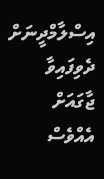އިސްލާމްދީނަށް ދެވިފައިވާ ޖާގައަށް އެއްވެސް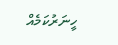ހީނަރުކަމެއް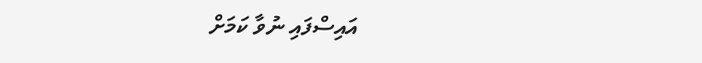އައިސްފައި ނުވާ ކަމަށް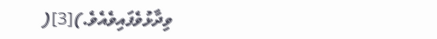ވިދާޅުވެފައިވެއެވެ.)[3](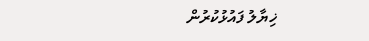ޚިޔާލު ފައުޅުކުރުން